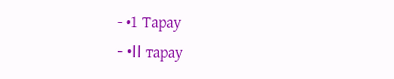- •1 Тарау
- •II тарау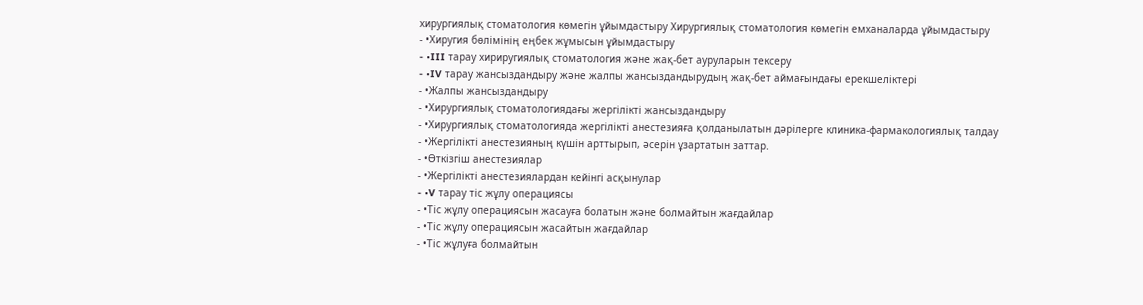хирургиялық стоматология көмегін ұйымдастыру Хирургиялық стоматология көмегін емханаларда ұйымдастыру
- •Хиругия бөлімінің еңбек жұмысын ұйымдастыру
- •III тарау хириругиялық стоматология және жақ-бет ауруларын тексеру
- •IV тарау жансыздандыру және жалпы жансыздандырудың жақ-бет аймағындағы ерекшеліктері
- •Жалпы жансыздандыру
- •Хирургиялық стоматологиядағы жергілікті жансыздандыру
- •Хирургиялық стоматологияда жергілікті анестезияға қолданылатын дәрілерге клиника-фармакологиялық талдау
- •Жергілікті анестезияның күшін арттырып, әсерін ұзартатын заттар.
- •Өткізгіш анестезиялар
- •Жергілікті анестезиялардан кейінгі асқынулар
- •V тарау тіс жұлу операциясы
- •Тіс жұлу операциясын жасауға болатын және болмайтын жағдайлар
- •Тіс жұлу операциясын жасайтын жағдайлар
- •Тіс жұлуға болмайтын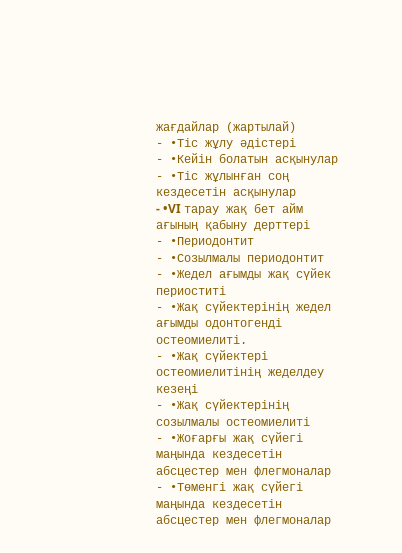жағдайлар (жартылай)
- •Тіс жұлу әдістері
- •Кейін болатын асқынулар
- •Тіс жұлынған соң кездесетін асқынулар
- •VI тарау жақ бет айм ағының қабыну дерттері
- •Периодонтит
- •Созылмалы периодонтит
- •Жедел ағымды жақ сүйек периоститі
- •Жақ сүйектерінің жедел ағымды одонтогенді остеомиелиті.
- •Жақ сүйектері остеомиелитінің жеделдеу кезеңі
- •Жақ сүйектерінің созылмалы остеомиелиті
- •Жоғарғы жақ сүйегі маңында кездесетін абсцестер мен флегмоналар
- •Төменгі жақ сүйегі маңында кездесетін абсцестер мен флегмоналар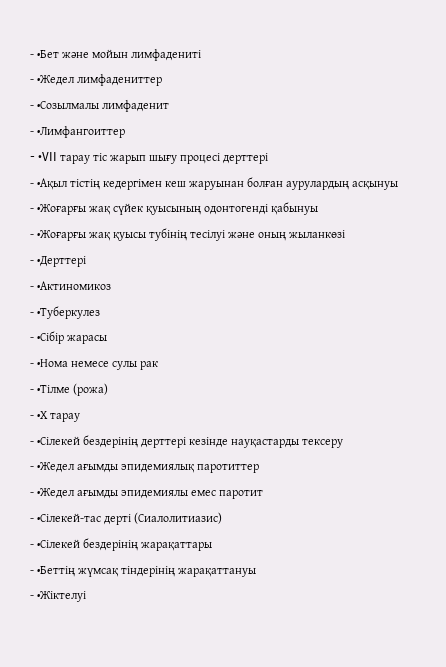- •Бет және мойын лимфадениті
- •Жедел лимфадениттер
- •Созылмалы лимфаденит
- •Лимфангоиттер
- •VII тарау тіс жарып шығу процесі дерттері
- •Ақыл тістің кедергімен кеш жаруынан болған аурулардың асқынуы
- •Жоғарғы жақ сүйек қуысының одонтогенді қабынуы
- •Жоғарғы жақ қуысы тубінің тесілуі және оның жыланкөзі
- •Дерттері
- •Актиномикоз
- •Туберкулез
- •Сібір жарасы
- •Нома немесе сулы рак
- •Тілме (рожа)
- •Х тарау
- •Сілекей бездерінің дерттері кезінде науқастарды тексеру
- •Жедел ағымды эпидемиялық паротиттер
- •Жедел ағымды эпидемиялы емес паротит
- •Сілекей-тас дерті (Сиалолитиазис)
- •Сілекей бездерінің жарақаттары
- •Беттің жүмсақ тіндерінің жарақаттануы
- •Жіктелуі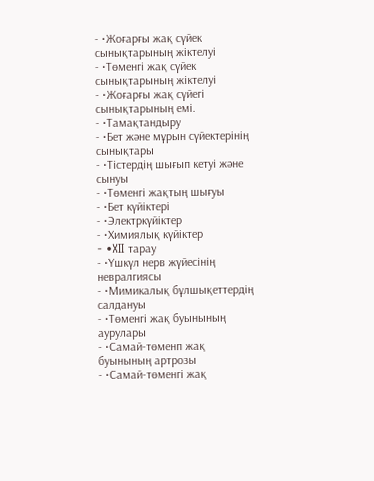- •Жоғарғы жақ сүйек сынықтарының жіктелуі
- •Төменгі жақ сүйек сынықтарының жіктелуі
- •Жоғарғы жақ сүйегі сынықтарының емі.
- •Тамақтандыру
- •Бет және мұрын сүйектерінің сынықтары
- •Тістердің шығып кетуі және сынуы
- •Төменгі жақтың шығуы
- •Бет күйіктері
- •Электркүйіктер
- •Химиялық күйіктер
- •XII тарау
- •Үшкүл нерв жүйесінің невралгиясы
- •Мимикалық бұлшықеттердің салдануы
- •Төменгі жақ буынының аурулары
- •Самай-төменп жақ буынының артрозы
- •Самай-төменгі жақ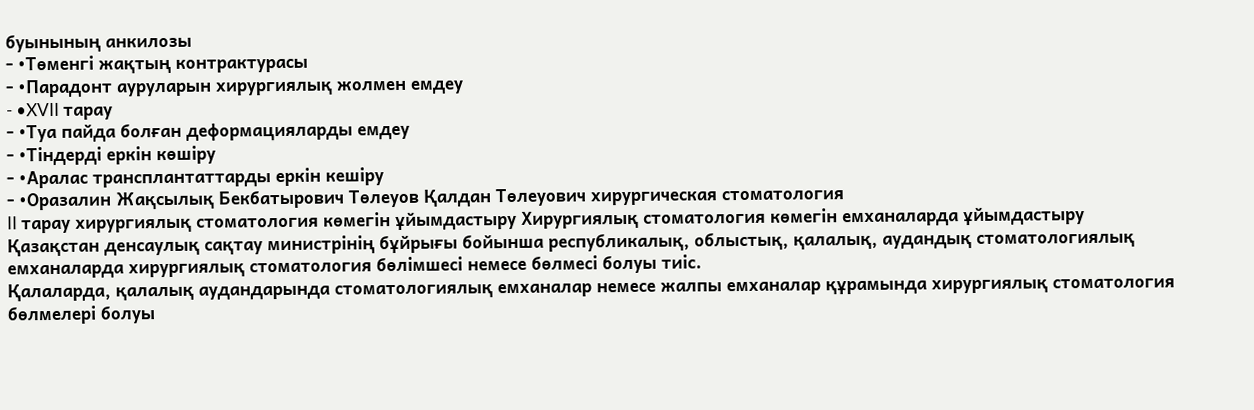буынының анкилозы
- •Төменгі жақтың контрактурасы
- •Парадонт ауруларын хирургиялық жолмен емдеу
- •XVII тарау
- •Туа пайда болған деформацияларды емдеу
- •Тіндерді еркін көшіру
- •Аралас трансплантаттарды еркін кешіру
- •Оразалин Жақсылық Бекбатырович Төлеуов Қалдан Төлеуович хирургическая стоматология
II тарау хирургиялық стоматология көмегін ұйымдастыру Хирургиялық стоматология көмегін емханаларда ұйымдастыру
Қазақстан денсаулық сақтау министрінің бұйрығы бойынша республикалық, облыстық, қалалық, аудандық стоматологиялық емханаларда хирургиялық стоматология бөлімшесі немесе бөлмесі болуы тиіс.
Қалаларда, қалалық аудандарында стоматологиялық емханалар немесе жалпы емханалар құрамында хирургиялық стоматология бөлмелері болуы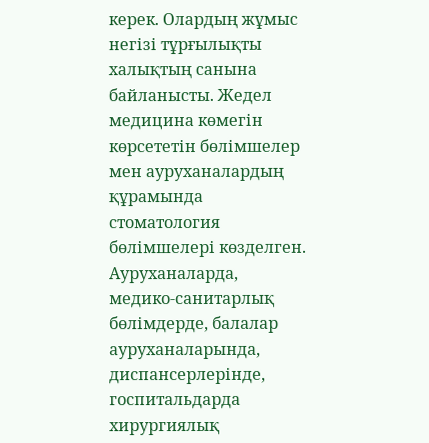керек. Олардың жұмыс негізі тұрғылықты халықтың санына байланысты. Жедел медицина көмегін көрсететін бөлімшелер мен ауруханалардың құрамында стоматология бөлімшелері көзделген.
Ауруханаларда, медико-санитарлық бөлімдерде, балалар ауруханаларында, диспансерлерінде, госпитальдарда хирургиялық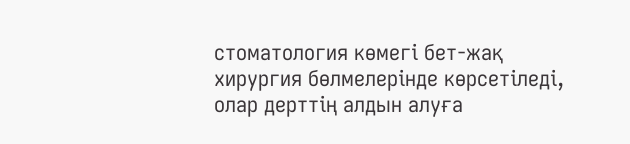стоматология көмегі бет-жақ хирургия бөлмелерінде көрсетіледі, олар дерттің алдын алуға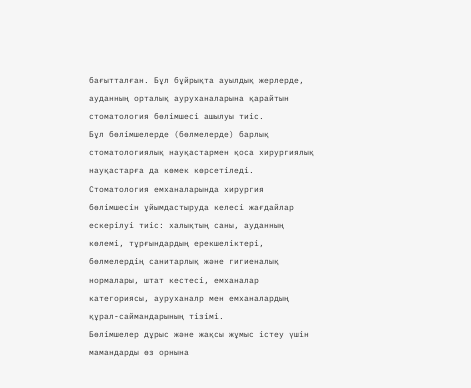бағытталған. Бұл бұйрықта ауылдық жерлерде, ауданның орталық ауруханаларына қарайтын стоматология бөлімшесі ашылуы тиіс.
Бұл бөлімшелерде (бөлмелерде) барлық стоматологиялық науқастармен қоса хирургиялық науқастарға да көмек көрсетіледі.
Стоматология емханаларында хирургия бөлімшесін ұйымдастыруда келесі жағдайлар ескерілуі тиіс: халықтың саны, ауданның көлемі, тұрғындардың ерекшеліктері, бөлмелердің санитарлық және гигиеналық нормалары, штат кестесі, емханалар категориясы, ауруханалр мен емханалардың құрал-саймандарының тізімі.
Бөлімшелер дұрыс және жақсы жұмыс істеу үшін мамандарды өз орнына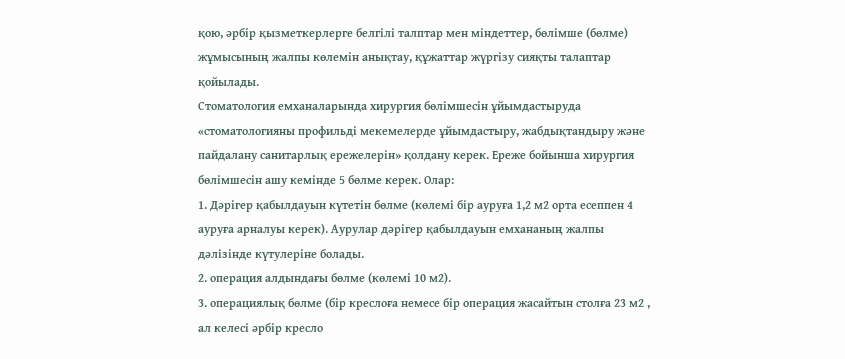қою, әрбір қызметкерлерге белгілі талптар мен міндеттер, бөлімше (бөлме) жұмысының жалпы көлемін анықтау, құжаттар жүргізу сияқты талаптар қойылады.
Стоматология емханаларында хирургия бөлімшесін ұйымдастыруда «стоматологияны профильді мекемелерде ұйымдастыру, жабдықтандыру және пайдалану санитарлық ережелерін» қолдану керек. Ереже бойынша хирургия бөлімшесін ашу кемінде 5 бөлме керек. Олар:
1. Дәрігер қабылдауын күтетін бөлме (көлемі бір ауруға 1,2 м2 орта есеппен 4 ауруға арналуы керек). Аурулар дәрігер қабылдауын емхананың жалпы дәлізінде күтулеріне болады.
2. операция алдындағы бөлме (көлемі 10 м2).
3. операциялық бөлме (бір креслоға немесе бір операция жасайтын столға 23 м2 , ал келесі әрбір кресло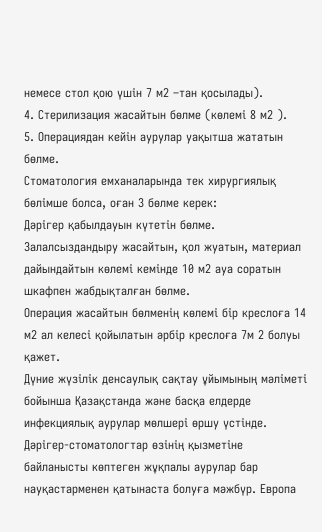немесе стол қою үшін 7 м2 –тан қосылады).
4. Стерилизация жасайтын бөлме (көлемі 8 м2 ).
5. Операциядан кейін аурулар уақытша жататын бөлме.
Стоматология емханаларында тек хирургиялық бөлімше болса, оған 3 бөлме керек:
Дәрігер қабылдауын күтетін бөлме.
Залалсыздандыру жасайтын, қол жуатын, материал дайындайтын көлемі кемінде 10 м2 ауа соратын шкафпен жабдықталған бөлме.
Операция жасайтын бөлменің көлемі бір креслоға 14 м2 ал келесі қойылатын әрбір креслоға 7м 2 болуы қажет.
Дүние жүзілік денсаулық сақтау ұйымының мәліметі бойынша Қазақстанда және басқа елдерде инфекциялық аурулар мөлшері өршу үстінде. Дәрігер-стоматологтар өзінің қызметіне байланысты көптеген жұқпалы аурулар бар науқастарменен қатынаста болуға мәжбүр. Европа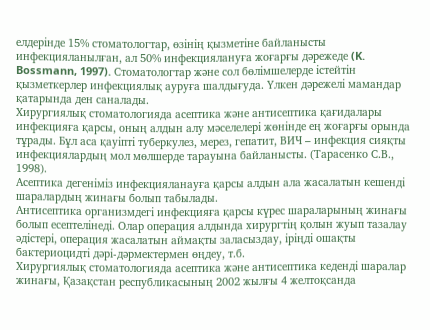елдерінде 15% стоматологтар, өзінің қызметіне байланысты инфекцияланылған, ал 50% инфекциялануға жоғарғы дәрежеде (K. Bossmann, 1997). Стоматологтар және сол бөлімшелерде істейтін қызметкерлер инфекциялық ауруға шалдығуда. Үлкен дәрежелі мамандар қатарында ден саналады.
Хирургиялық стоматологияда асептика және антисептика қағидалары инфекцияға қарсы, оның алдын алу мәселелері жөнінде ең жоғарғы орында тұрады. Бұл аса қауіпті туберкулез, мерез, гепатит, ВИЧ – инфекция сияқты инфекциялардың мол мөлшерде тарауына байланысты. (Тарасенко С.В., 1998).
Асептика дегеніміз инфекцияланауға қарсы алдын ала жасалатын кешенді шаралардың жинағы болып табылады.
Антисептика организмдегі инфекцияға қарсы күрес шараларының жинағы болып есептелінеді. Олар операция алдында хирургтің қолын жуып тазалау әдістері, операция жасалатын аймақты заласыздау, іріңді ошақты бактериоцидті дәрі-дәрмектермен өңдеу, т.б.
Хирургиялық стоматологияда асептика және антисептика кеденді шаралар жинағы, Қазақстан республикасының 2002 жылғы 4 желтоқсанда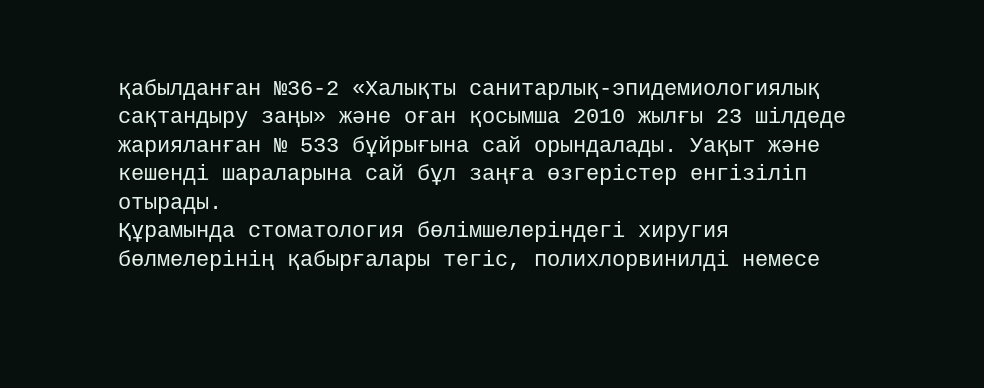қабылданған №36-2 «Халықты санитарлық-эпидемиологиялық сақтандыру заңы» және оған қосымша 2010 жылғы 23 шілдеде жарияланған № 533 бұйрығына сай орындалады. Уақыт және кешенді шараларына сай бұл заңға өзгерістер енгізіліп отырады.
Құрамында стоматология бөлімшелеріндегі хиругия бөлмелерінің қабырғалары тегіс, полихлорвинилді немесе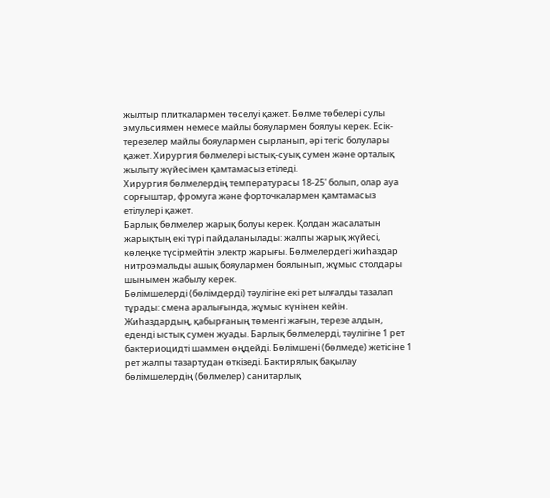жылтыр плиткалармен төселуі қажет. Бөлме төбелері сулы эмульсиямен немесе майлы бояулармен боялуы керек. Есік-терезелер майлы бояулармен сырланып, әрі тегіс болулары қажет. Хирургия бөлмелері ыстық-суық сумен және орталық жылыту жүйесімен қамтамасыз етіледі.
Хирургия бөлмелердің температурасы 18-25' болып, олар ауа сорғыштар, фромуга және форточкалармен қамтамасыз етілулері қажет.
Барлық бөлмелер жарық болуы керек. Қолдан жасалатын жарықтың екі түрі пайдаланылады: жалпы жарық жүйесі, көлеңке түсірмейтін электр жарығы. Бөлмелердегі жиһаздар нитроэмальды ашық бояулармен боялынып, жұмыс столдары шынымен жабылу керек.
Бөлімшелерді (бөлімдерді) тәулігіне екі рет ылғалды тазалап тұрады: смена аралығында, жұмыс күнінен кейін. Жиһаздардың, қабырғаның төменгі жағын, терезе алдын, еденді ыстық сумен жуады. Барлық бөлмелерді, тәулігіне 1 рет бактериоцидті шаммен өңдейді. Бөлімшені (бөлмеде) жетісіне 1 рет жалпы тазартудан өткізеді. Бактирялық бақылау бөлімшелердің (бөлмелер) санитарлық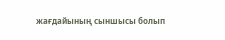жағдайының сыншысы болып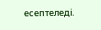есептеледі.